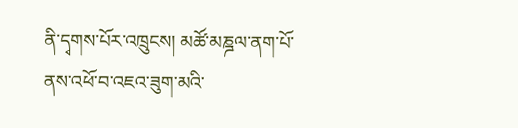ནི་དྭགས་པོར་འཁྲུངས། མཚོ་མཎྜལ་ནག་པོ་ནས་འཕོ་བ་འཇའ་ཟུག་མའི་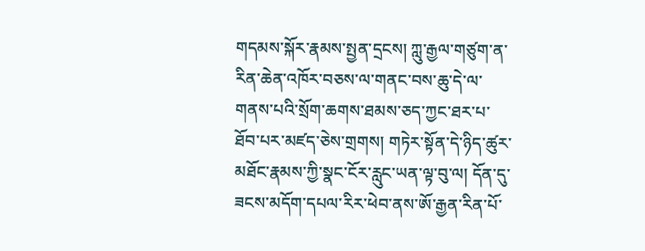གདམས་སྐོར་རྣམས་སྤྱན་དྲངས། ཀླུ་རྒྱལ་གཙུག་ན་རིན་ཆེན་འཁོར་བཅས་ལ་གནང་བས་ཆུ་དེ་ལ་གནས་པའི་སྲོག་ཆགས་ཐམས་ཅད་ཀྱང་ཐར་པ་ཐོབ་པར་མཛད་ཅེས་གྲགས། གཏེར་སྟོན་དེ་ཉིད་ཚུར་མཐོང་རྣམས་ཀྱི་སྣང་ངོར་རླུང་ཡན་ལྟ་བུ་ལ། དོན་དུ་ཟངས་མདོག་དཔལ་རིར་ཕེབ་ནས་ཨོ་རྒྱན་རིན་པོ་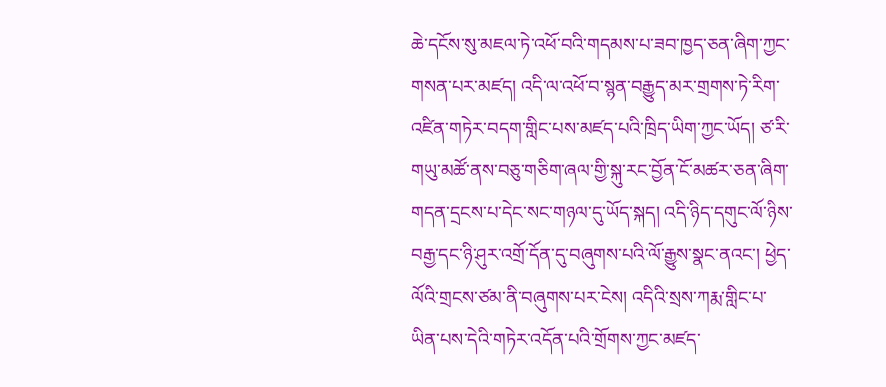ཆེ་དངོས་སུ་མཇལ་ཏེ་འཕོ་བའི་གདམས་པ་ཟབ་ཁྱད་ཅན་ཞིག་ཀྱང་གསན་པར་མཛད། འདི་ལ་འཕོ་བ་སྙན་བརྒྱུད་མར་གྲགས་ཏེ་རིག་འཛིན་གཏེར་བདག་གླིང་པས་མཛད་པའི་ཁྲིད་ཡིག་ཀྱང་ཡོད། ཙ་རི་གཡུ་མཚོ་ནས་བཅུ་གཅིག་ཞལ་གྱི་སྐུ་རང་བྱོན་ངོ་མཚར་ཅན་ཞིག་གདན་དྲངས་པ་དེང་སང་གཉལ་དུ་ཡོད་སྐད། འདི་ཉིད་དགུང་ལོ་ཉིས་བརྒྱ་དང་ཉི་ཤུར་འགྲོ་དོན་དུ་བཞུགས་པའི་ལོ་རྒྱུས་སྣང་ནའང་། ཕྱེད་ལོའི་གྲངས་ཙམ་ནི་བཞུགས་པར་ངེས། འདིའི་སྲས་ཀརྨ་གླིང་པ་ཡིན་པས་དེའི་གཏེར་འདོན་པའི་གྲོགས་ཀྱང་མཛད་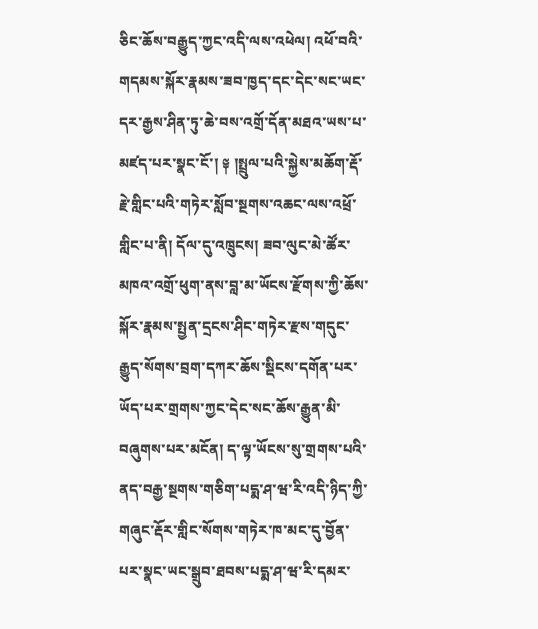ཅིང་ཆོས་བརྒྱུད་ཀྱང་འདི་ལས་འཕེལ། འཕོ་བའི་གདམས་སྐོར་རྣམས་ཟབ་ཁྱད་དང་དེང་སང་ཡང་དར་རྒྱས་ཤིན་ཏུ་ཆེ་བས་འགྲོ་དོན་མཐའ་ཡས་པ་མཛད་པར་སྣང་ངོ་། ༈ །སྤྲུལ་པའི་སྐྱེས་མཆོག་རྡོ་རྗེ་གླིང་པའི་གཏེར་སློབ་སྔགས་འཆང་ལས་འཕྲོ་གླིང་པ་ནི། དོལ་དུ་འཁྲུངས། ཟབ་ལུང་མེ་ཚོར་མཁའ་འགྲོ་ཕུག་ནས་བླ་མ་ཡོངས་རྫོགས་ཀྱི་ཆོས་སྐོར་རྣམས་སྤྱན་དྲངས་ཤིང་གཏེར་རྫས་གདུང་རྒྱུད་སོགས་བྲག་དཀར་ཆོས་སྡིངས་དགོན་པར་ཡོད་པར་གྲགས་ཀྱང་དེང་སང་ཆོས་རྒྱུན་མི་བཞུགས་པར་མངོན། ད་ལྟ་ཡོངས་སུ་གྲགས་པའི་ནད་བརྒྱ་སྔགས་གཅིག་པདྨ་ཤ་ཝ་རི་འདི་ཉིད་ཀྱི་གཞུང་རྡོར་གླིང་སོགས་གཏེར་ཁ་མང་དུ་བྱོན་པར་སྣང་ཡང་སྒྲུབ་ཐབས་པདྨ་ཤ་ཝ་རི་དམར་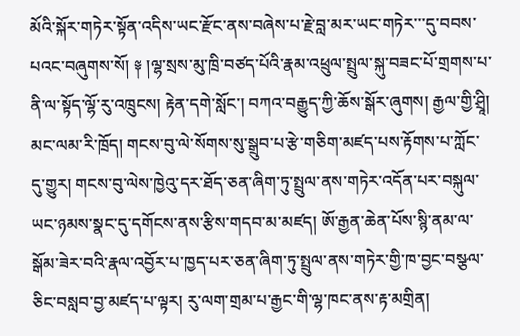མོའི་སྐོར་གཏེར་སྟོན་འདིས་ཡང་རྫོང་ནས་བཞེས་པ་རྗེ་བླ་མར་ཡང་གཏེར་་་དུ་བབས་པའང་བཞུགས་སོ། ༈ །ལྷ་སྲས་མུ་ཁྲི་བཙད་པོའི་རྣམ་འཕྲུལ་སྤྲུལ་སྐུ་བཟང་པོ་གྲགས་པ་ནི་ལ་སྟོད་ལྷོ་རུ་འཁྲུངས། རྟེན་དགེ་སློང་། བཀའ་བརྒྱུད་ཀྱི་ཆོས་སྒོར་ཞུགས། རྒྱལ་གྱི་ཤྲཱི། མང་ལམ་རི་ཁྲོད། གངས་བུ་ལེ་སོགས་སུ་སྒྲུབ་པ་རྩེ་གཅིག་མཛད་པས་རྟོགས་པ་ཀློང་དུ་གྱུར། གངས་བུ་ལེས་ཁྱེའུ་དར་ཐོད་ཅན་ཞིག་ཏུ་སྤྲུལ་ནས་གཏེར་འདོན་པར་བསྐུལ་ཡང་ཉམས་སྣང་དུ་དགོངས་ནས་རྩིས་གདབ་མ་མཛད། ཨོ་རྒྱན་ཆེན་པོས་སྙི་ནམ་ལ་སྒོམ་ཟེར་བའི་རྣལ་འབྱོར་པ་ཁྱད་པར་ཅན་ཞིག་ཏུ་སྤྲུལ་ནས་གཏེར་གྱི་ཁ་བྱང་བསྩལ་ཅིང་བསླབ་བྱ་མཛད་པ་ལྟར། རུ་ལག་གྲམ་པ་རྒྱང་གི་ལྷ་ཁང་ནས་རྟ་མགྲིན།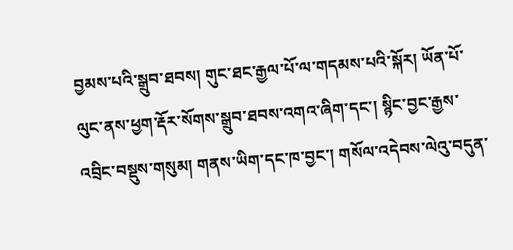བྱམས་པའི་སྒྲུབ་ཐབས། གུང་ཐང་རྒྱལ་པོ་ལ་གདམས་པའི་སྐོར། ཡོན་པོ་ལུང་ནས་ཕྱག་རྡོར་སོགས་སྒྲུབ་ཐབས་འགའ་ཞིག་དང་། སྙིང་བྱང་རྒྱས་འབྲིང་བསྡུས་གསུམ། གནས་ཡིག་དང་ཁ་བྱང་། གསོལ་འདེབས་ལེའུ་བདུན་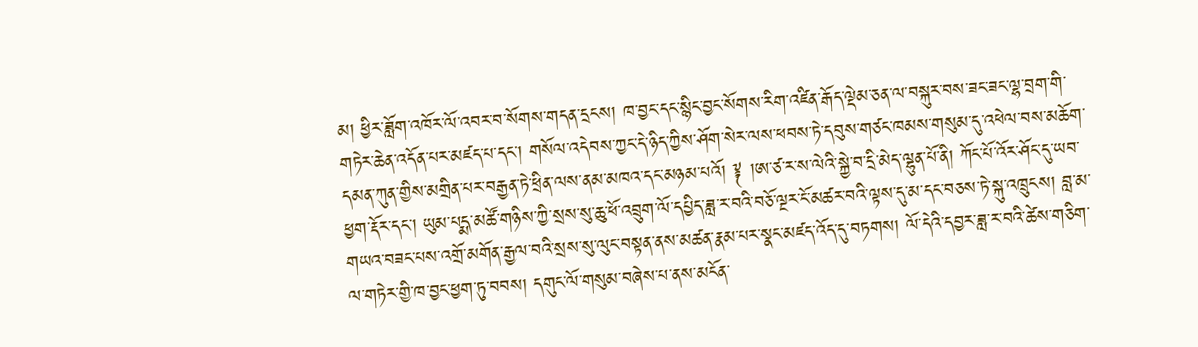མ། ཕྱིར་ཟློག་འཁོར་ལོ་འབར་བ་སོགས་གདན་དྲངས། ཁ་བྱང་དང་སྙིང་བྱང་སོགས་རིག་འཛིན་རྒོད་ལྡེམ་ཅན་ལ་བསྐུར་བས་ཟང་ཟང་ལྷ་བྲག་གི་གཏེར་ཆེན་འདོན་པར་མཛད་པ་དང་། གསོལ་འདེབས་ཀྱང་དེ་ཉིད་ཀྱིས་ཤོག་སེར་ལས་ཕབས་ཏེ་དབུས་གཙང་ཁམས་གསུམ་དུ་འཕེལ་བས་མཆོག་དམན་ཀུན་གྱིས་མགྲིན་པར་བརྒྱན་ཏེ་ཕྲིན་ལས་ནམ་མཁའ་དང་མཉམ་པའོ། ༈ །ཨ་ཙ་ར་ས་ལེའི་སྐྱེ་བ་དྲི་མེད་ལྷུན་པོ་ནི། ཀོང་པོ་འོར་ཤོང་དུ་ཡབ་ཕྱག་རྡོར་དང་། ཡུམ་པདྨ་མཚོ་གཉིས་ཀྱི་སྲས་སུ་ཆུ་ཕོ་འབྲུག་ལོ་དཔྱིད་ཟླ་ར་བའི་བཅོ་ལྔར་ངོ་མཚར་བའི་ལྟས་དུ་མ་དང་བཅས་ཏེ་སྐུ་འཁྲུངས། བླ་མ་གཡའ་བཟང་པས་འགྲོ་མགོན་རྒྱལ་བའི་སྲས་སུ་ལུང་བསྟན་ནས་མཚན་རྣམ་པར་སྣང་མཛད་འོད་དུ་བཏགས། ལོ་དེའི་དབྱར་ཟླ་ར་བའི་ཚེས་གཅིག་ལ་གཏེར་གྱི་ཁ་བྱང་ཕྱག་ཏུ་བབས། དགུང་ལོ་གསུམ་བཞེས་པ་ནས་མངོན་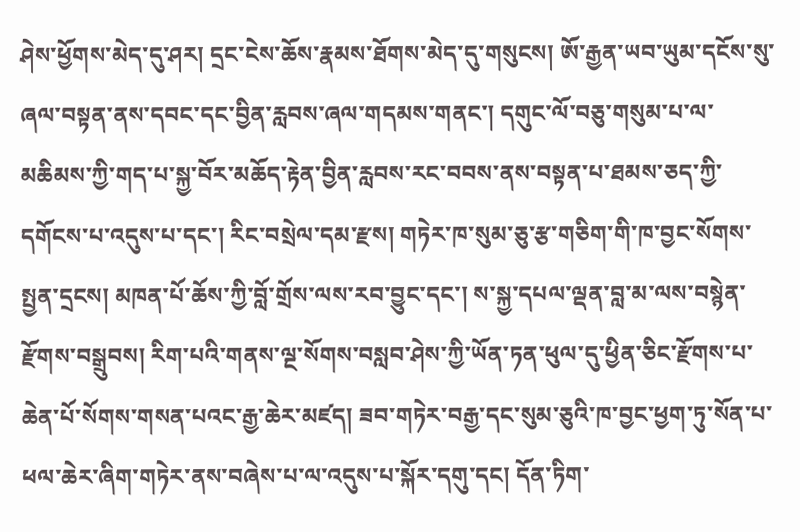ཤེས་ཕྱོགས་མེད་དུ་ཤར། དྲང་ངེས་ཆོས་རྣམས་ཐོགས་མེད་དུ་གསུངས། ཨོ་རྒྱན་ཡབ་ཡུམ་དངོས་སུ་ཞལ་བསྟན་ནས་དབང་དང་བྱིན་རླབས་ཞལ་གདམས་གནང་། དགུང་ལོ་བཅུ་གསུམ་པ་ལ་མཆིམས་ཀྱི་གད་པ་སྐྱ་བོར་མཆོད་རྟེན་བྱིན་རླབས་རང་བབས་ནས་བསྟན་པ་ཐམས་ཅད་ཀྱི་དགོངས་པ་འདུས་པ་དང་། རིང་བསྲེལ་དམ་རྫས། གཏེར་ཁ་སུམ་ཅུ་རྩ་གཅིག་གི་ཁ་བྱང་སོགས་སྤྱན་དྲངས། མཁན་པོ་ཆོས་ཀྱི་བློ་གྲོས་ལས་རབ་བྱུང་དང་། ས་སྐྱ་དཔལ་ལྡན་བླ་མ་ལས་བསྙེན་རྫོགས་བསྒྲུབས། རིག་པའི་གནས་ལྔ་སོགས་བསླབ་ཤེས་ཀྱི་ཡོན་ཏན་ཕུལ་དུ་ཕྱིན་ཅིང་རྫོགས་པ་ཆེན་པོ་སོགས་གསན་པའང་རྒྱ་ཆེར་མཛད། ཟབ་གཏེར་བརྒྱ་དང་སུམ་ཅུའི་ཁ་བྱང་ཕྱག་ཏུ་སོན་པ་ཕལ་ཆེར་ཞིག་གཏེར་ནས་བཞེས་པ་ལ་འདུས་པ་སྐོར་དགུ་དང། དོན་ཏིག་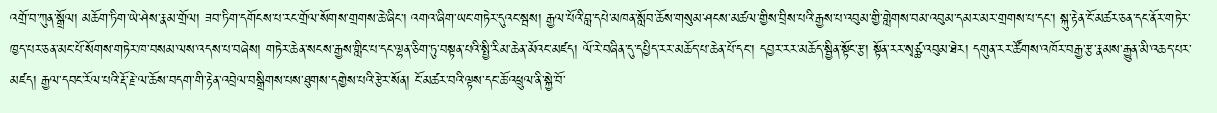འགྲོ་བ་ཀུན་སྒྲོལ། མཆོག་ཏིག་ཡེ་ཤེས་རྣམ་གྲོལ། ཟབ་ཏིག་དགོངས་པ་རང་གྲོལ་སོགས་གྲགས་ཆེ་ཞིང་། འགའ་ཞིག་ཡང་གཏེར་དུའང་སྦས། རྒྱལ་པོའི་བླ་དཔེ་མཁན་སློབ་ཆོས་གསུམ་ཤངས་མཚལ་གྱིས་བྲིས་པའི་རྒྱས་པ་འབུམ་གྱི་གླེགས་བམ་འབུམ་དམར་མར་གྲགས་པ་དང་། སྐུ་རྟེན་ངོ་མཚར་ཅན་དང་ནོར་གཏེར་ཁྱད་པར་ཅན་མང་པོ་སོགས་གཏེར་ཁ་བསམ་ལས་འདས་པ་བཞེས། གཏེར་ཆེན་སངས་རྒྱས་གླིང་པ་དང་ལྷན་ཅིག་ཏུ་བསྟན་པའི་སྤྱི་རིམ་ཆེན་མོའང་མཛད། ལོ་རེ་བཞིན་དུ་དཔྱིད་རར་མཆོད་པ་ཆེན་པོ་དང་། དབྱར་རར་མཆོད་སྦྱིན་སྟོང་རྩ། སྟོན་རར་སྭཙྪ་འབུམ་ཐེར། དགུན་རར་ཚོགས་འཁོར་བརྒྱ་རྩ་རྣམས་རྒྱུན་མི་འཆད་པར་མཛད། རྒྱལ་དབང་རོལ་པའི་རྡོ་རྗེ་ལ་ཆོས་བདག་གི་རྟེན་འབྲེལ་བསྒྲིགས་པས་ཐུགས་དགྱེས་པའི་རྩེར་སོན། ངོ་མཚར་བའི་ལྟས་དང་ཆོ་འཕྲུལ་ནི་སྐྱེ་བོ་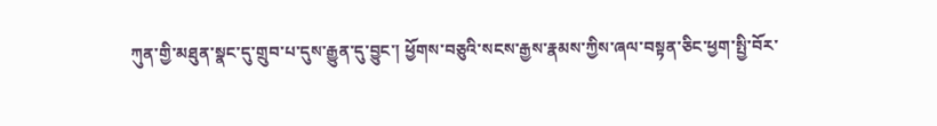ཀུན་གྱི་མཐུན་སྣང་དུ་གྲུབ་པ་དུས་རྒྱུན་དུ་བྱུང་། ཕྱོགས་བཅུའི་སངས་རྒྱས་རྣམས་ཀྱིས་ཞལ་བསྟན་ཅིང་ཕྱག་སྤྱི་བོར་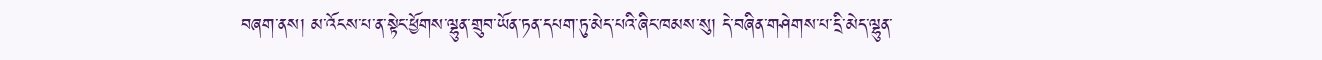བཞག་ནས། མ་འོངས་པ་ན་སྟེང་ཕྱོགས་ལྷུན་གྲུབ་ཡོན་ཏན་དཔག་ཏུ་མེད་པའི་ཞིང་ཁམས་སུ། དེ་བཞིན་གཤེགས་པ་དྲི་མེད་ལྷུན་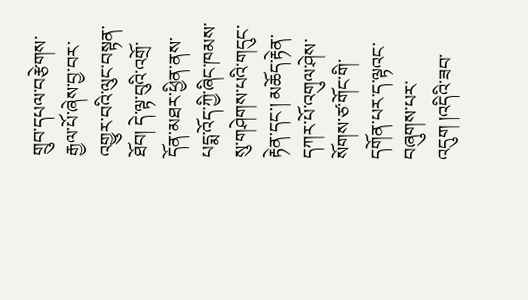གྲུབ་དཔལ་བརྩེགས་རྒྱལ་པོ་ཞེས་བྱ་བར་འགྱུར་བའི་ལུང་བསྟན་ཐོབ། དེ་ལྟ་བུའི་འགྲོ་དོན་མཐར་ཕྱིན་ནས་པདྨ་འོད་ཀྱི་ཞིང་ཁམས་སུ་གཤེགས་པའི་གདུང་རྟེན་དང་། མཆོད་རྟེན་དཀར་པོ་འགུལ་ཤེས་སོགས་ཙ་གོང་གི་དགོན་པར་ད་ལྟའང་བཞུགས་པར་འདུག །འདིའི་ཟབ་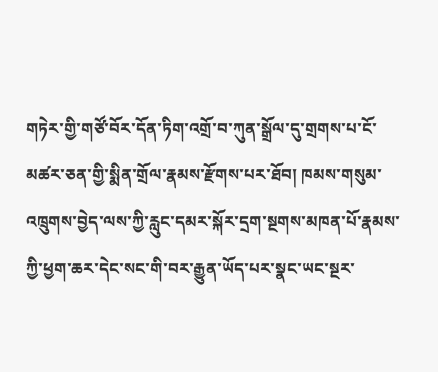གཏེར་གྱི་གཙོ་བོར་དོན་ཏིག་འགྲོ་བ་ཀུན་སྒྲོལ་དུ་གྲགས་པ་ངོ་མཚར་ཅན་གྱི་སྨིན་གྲོལ་རྣམས་རྫོགས་པར་ཐོབ། ཁམས་གསུམ་འཁྲུགས་བྱེད་ལས་ཀྱི་རླུང་དམར་སྐོར་དྲག་སྔགས་མཁན་པོ་རྣམས་ཀྱི་ཕྱག་ཆར་དེང་སང་གི་བར་རྒྱུན་ཡོད་པར་སྣང་ཡང་སྔར་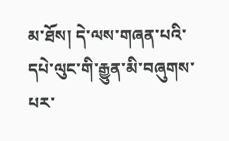མ་ཐོས། དེ་ལས་གཞན་པའི་དཔེ་ལུང་གི་རྒྱུན་མི་བཞུགས་པར་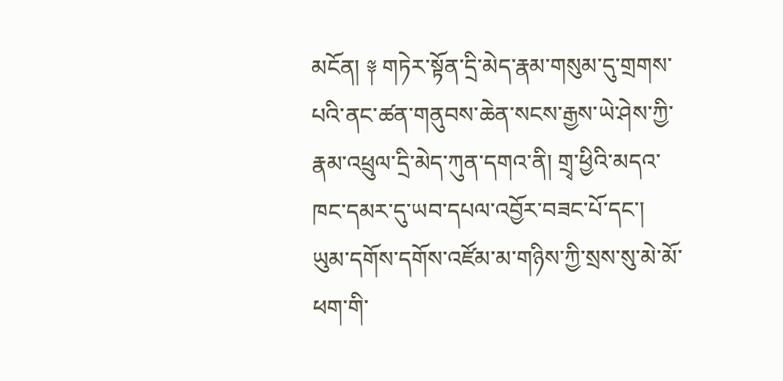མངོན། ༈ གཏེར་སྟོན་དྲི་མེད་རྣམ་གསུམ་དུ་གྲགས་པའི་ནང་ཚན་གནུབས་ཆེན་སངས་རྒྱས་ཡེ་ཤེས་ཀྱི་རྣམ་འཕྲུལ་དྲི་མེད་ཀུན་དགའ་ནི། གྲྭ་ཕྱིའི་མདའ་ཁང་དམར་དུ་ཡབ་དཔལ་འབྱོར་བཟང་པོ་དང་། ཡུམ་དགོས་དགོས་འཛོམ་མ་གཉིས་ཀྱི་སྲས་སུ་མེ་མོ་ཕག་གི་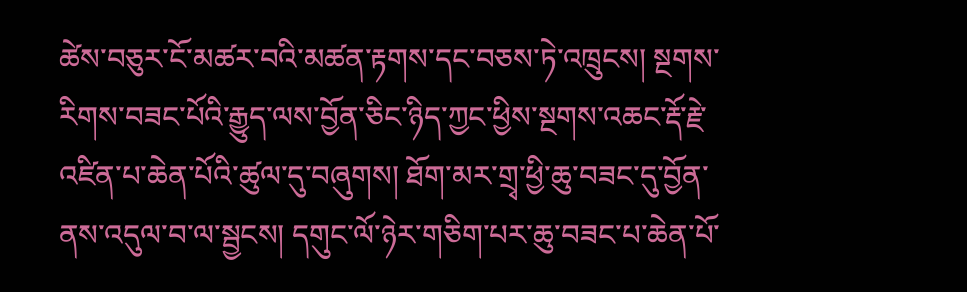ཚེས་བཅུར་ངོ་མཚར་བའི་མཚན་རྟགས་དང་བཅས་ཏེ་འཁྲུངས། སྔགས་རིགས་བཟང་པོའི་རྒྱུད་ལས་བྱོན་ཅིང་ཉིད་ཀྱང་ཕྱིས་སྔགས་འཆང་རྡོ་རྗེ་འཛིན་པ་ཆེན་པོའི་ཚུལ་དུ་བཞུགས། ཐོག་མར་གྲྭ་ཕྱི་ཆུ་བཟང་དུ་བྱོན་ནས་འདུལ་བ་ལ་སྦྱངས། དགུང་ལོ་ཉེར་གཅིག་པར་ཆུ་བཟང་པ་ཆེན་པོ་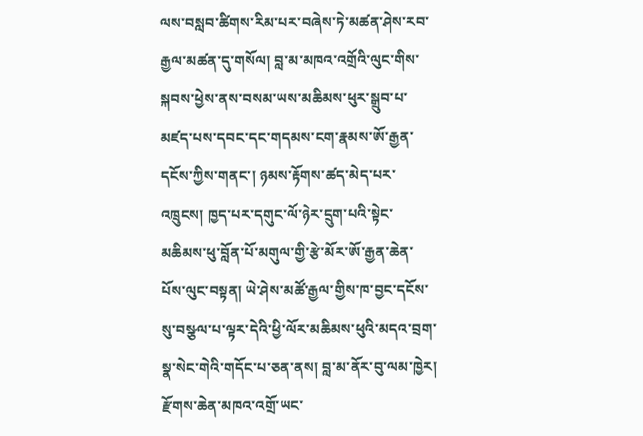ལས་བསླབ་ཚིགས་རིམ་པར་བཞེས་ཏེ་མཚན་ཤེས་རབ་རྒྱལ་མཚན་དུ་གསོལ། བླ་མ་མཁའ་འགྲོའི་ལུང་གིས་སྐབས་ཕྱེས་ནས་བསམ་ཡས་མཆིམས་ཕུར་སྒྲུབ་པ་མཛད་པས་དབང་དང་གདམས་ངག་རྣམས་ཨོ་རྒྱན་དངོས་ཀྱིས་གནང་། ཉམས་རྟོགས་ཚད་མེད་པར་འཁྲུངས། ཁྱད་པར་དགུང་ལོ་ཉེར་དྲུག་པའི་སྟེང་མཆིམས་ཕུ་བློན་པོ་མགུལ་གྱི་རྩེ་མོར་ཨོ་རྒྱན་ཆེན་པོས་ལུང་བསྟན། ཡེ་ཤེས་མཚོ་རྒྱལ་གྱིས་ཁ་བྱང་དངོས་སུ་བསྩལ་པ་ལྟར་དེའི་ཕྱི་ལོར་མཆིམས་ཕུའི་མདའ་བྲག་སྣ་སེང་གེའི་གདོང་པ་ཅན་ནས། བླ་མ་ནོར་བུ་ལམ་ཁྱེར། རྫོགས་ཆེན་མཁའ་འགྲོ་ཡང་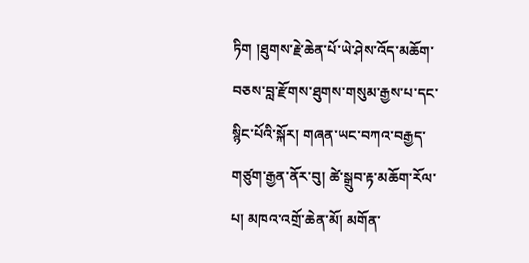ཏིག །ཐུགས་རྗེ་ཆེན་པོ་ཡེ་ཤེས་འོད་མཆོག་བཅས་བླ་རྫོགས་ཐུགས་གསུམ་རྒྱས་པ་དང་སྙིང་པོའི་སྐོར། གཞན་ཡང་བཀའ་བརྒྱད་གཙུག་རྒྱན་ནོར་བུ། ཚེ་སྒྲུབ་རྟ་མཆོག་རོལ་པ། མཁའ་འགྲོ་ཆེན་མོ། མགོན་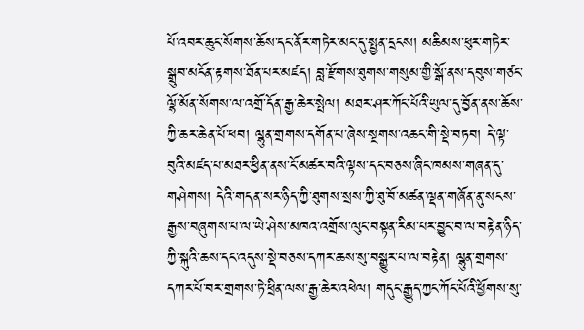པོ་འབར་ཆུང་སོགས་ཆོས་དང་ནོར་གཏེར་མང་དུ་སྤྱན་དྲངས། མཆིམས་ཕུར་གཏེར་སྒྲུབ་མངོན་རྟགས་ཐོན་པར་མཛད། བླ་རྫོགས་ཐུགས་གསུམ་གྱི་སྒོ་ནས་དབུས་གཙང་ལྷོ་མོན་སོགས་ལ་འགྲོ་དོན་རྒྱ་ཆེར་སྤེལ། མཐར་ཤར་ཀོང་པོའི་ཡུལ་དུ་བྱོན་ནས་ཆོས་ཀྱི་ཆར་ཆེན་པོ་ཕབ། ལྷུན་གྲགས་དགོན་པ་ཞེས་སྔགས་འཆང་གི་སྡེ་བཏབ། དེ་ལྟ་བུའི་མཛད་པ་མཐར་ཕྱིན་ནས་ངོ་མཚར་བའི་ལྟས་དང་བཅས་ཞིང་ཁམས་གཞན་དུ་གཤེགས། དེའི་གདན་སར་ཉིད་ཀྱི་ཐུགས་སྲས་ཀྱི་ཐུ་བོ་མཚན་ལྡན་གཞོན་ནུ་སངས་རྒྱས་བཞུགས་པ་ལ་ཡེ་ཤེས་མཁའ་འགྲོས་ལུང་བསྟན་རིམ་པར་བྱུང་བ་ལ་བརྟེན་ཉིད་ཀྱི་སྐུའི་ཆས་དང་འདུས་སྡེ་བཅས་དཀར་ཆས་སུ་བསྒྱུར་པ་ལ་བརྟེན། ལྷུན་གྲགས་དཀར་པོ་བར་གྲགས་ཏེ་ཕྲིན་ལས་རྒྱ་ཆེར་འཕེལ། གདུང་རྒྱུད་ཀྱང་ཀོང་པོའི་ཕྱོགས་སུ་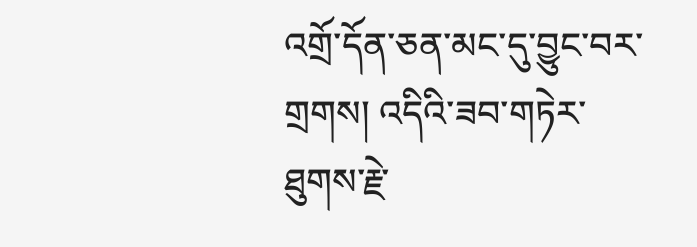འགྲོ་དོན་ཅན་མང་དུ་བྱུང་བར་གྲགས། འདིའི་ཟབ་གཏེར་ཐུགས་རྗེ་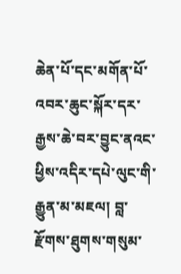ཆེན་པོ་དང་མགོན་པོ་འབར་ཆུང་སྐོར་དར་རྒྱས་ཆེ་བར་བྱུང་ནའང་ཕྱིས་འདིར་དཔེ་ལུང་གི་རྒྱུན་མ་མཇལ། བླ་རྫོགས་ཐུགས་གསུམ་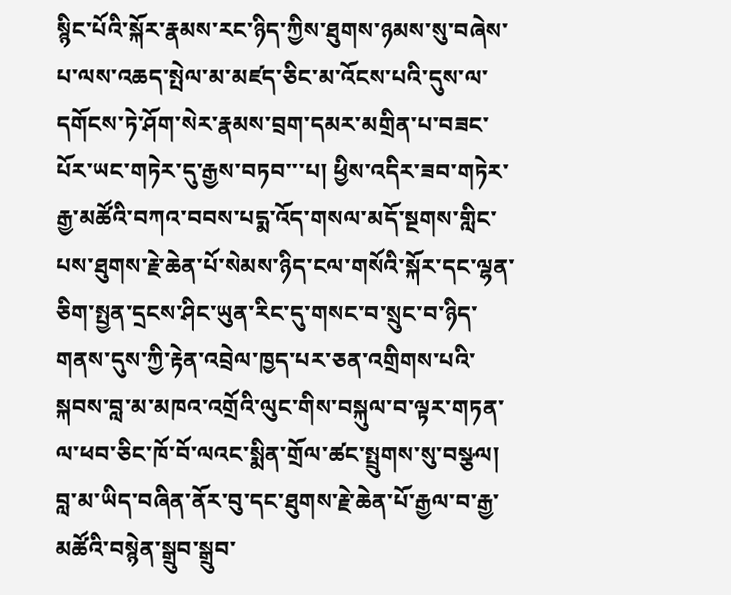སྙིང་པོའི་སྐོར་རྣམས་རང་ཉིད་ཀྱིས་ཐུགས་ཉམས་སུ་བཞེས་པ་ལས་འཆད་སྤེལ་མ་མཛད་ཅིང་མ་འོངས་པའི་དུས་ལ་དགོངས་ཏེ་ཤོག་སེར་རྣམས་བྲག་དམར་མགྲིན་པ་བཟང་པོར་ཡང་གཏེར་དུ་རྒྱས་བཏབ་་་པ། ཕྱིས་འདིར་ཟབ་གཏེར་རྒྱ་མཚོའི་བཀའ་བབས་པདྨ་འོད་གསལ་མདོ་སྔགས་གླིང་པས་ཐུགས་རྗེ་ཆེན་པོ་སེམས་ཉིད་ངལ་གསོའི་སྐོར་དང་ལྷན་ཅིག་སྤྱན་དྲངས་ཤིང་ཡུན་རིང་དུ་གསང་བ་སྲུང་བ་ཉིད་གནས་དུས་ཀྱི་རྟེན་འབྲེལ་ཁྱད་པར་ཅན་འགྲིགས་པའི་སྐབས་བླ་མ་མཁའ་འགྲོའི་ལུང་གིས་བསྐུལ་བ་ལྟར་གཏན་ལ་ཕབ་ཅིང་ཁོ་བོ་ལའང་སྨིན་གྲོལ་ཚང་སྤྲུགས་སུ་བསྩལ། བླ་མ་ཡིད་བཞིན་ནོར་བུ་དང་ཐུགས་རྗེ་ཆེན་པོ་རྒྱལ་བ་རྒྱ་མཚོའི་བསྙེན་སྒྲུབ་སྒྲུབ་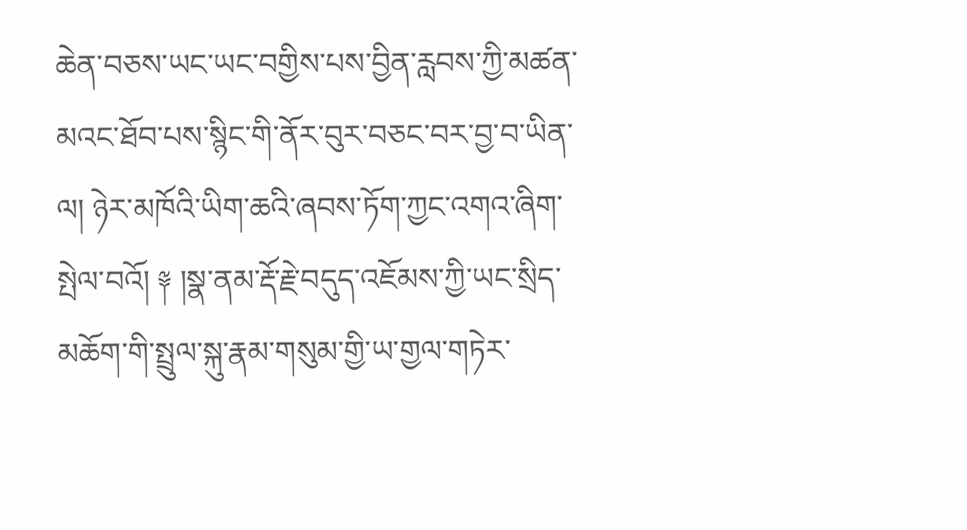ཆེན་བཅས་ཡང་ཡང་བགྱིས་པས་བྱིན་རླབས་ཀྱི་མཚན་མའང་ཐོབ་པས་སྙིང་གི་ནོར་བུར་བཅང་བར་བྱ་བ་ཡིན་ལ། ཉེར་མཁོའི་ཡིག་ཆའི་ཞབས་ཏོག་ཀྱང་འགའ་ཞིག་སྤེལ་བའོ། ༈ །སྣ་ནམ་རྡོ་རྗེ་བདུད་འཇོམས་ཀྱི་ཡང་སྲིད་མཆོག་གི་སྤྲུལ་སྐུ་རྣམ་གསུམ་གྱི་ཡ་གྱལ་གཏེར་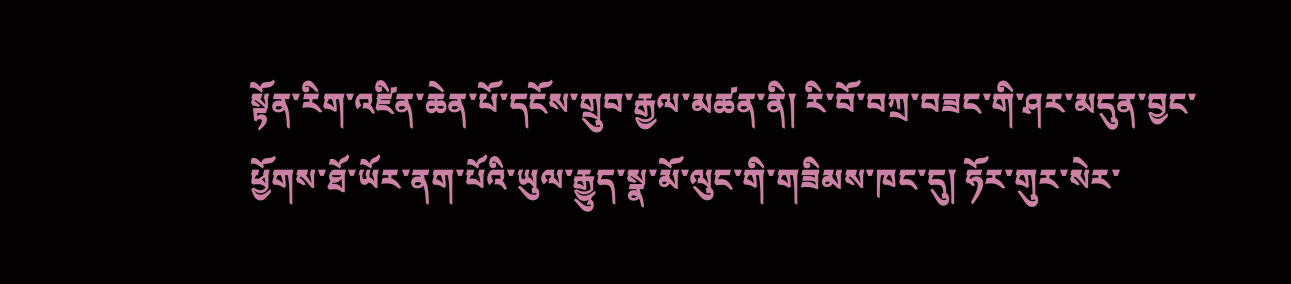སྟོན་རིག་འཛིན་ཆེན་པོ་དངོས་གྲུབ་རྒྱལ་མཚན་ནི། རི་བོ་བཀྲ་བཟང་གི་ཤར་མདུན་བྱང་ཕྱོགས་ཐོ་ཡོར་ནག་པོའི་ཡུལ་རྒྱུད་སྣ་མོ་ལུང་གི་གཟིམས་ཁང་དུ། ཧོར་གུར་སེར་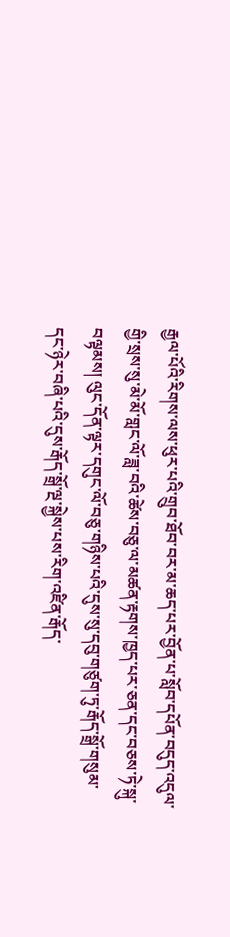རྒྱལ་པོའི་རིགས་ལས་ཕུར་པའི་གྲུབ་ཐོབ་བར་མ་ཆད་པར་བྱོན་པ་སློབ་དཔོན་བདུད་འདུལ་གྱི་སྲས་སུ་མེ་མོ་གླང་ལོ་ཟླ་བའི་ཚེས་བཅུ་ལ་མཚན་རྟགས་ཁྱད་པར་ཅན་དང་བཅས་ཏེ་སྐུ་བལྟམས། ལུང་དོན་ལྟར་དགུང་ལོ་བཅུ་གཉིས་པའི་དུས་སུ་དབུ་གཙུག་ཏུ་རྒོད་སྒྲོ་གསུམ་དང་ཉེར་བཞི་པའི་དུས་རྒོད་སྒྲོ་ལྔ་སྐྱེས་པས་རིག་འཛིན་རྒོད་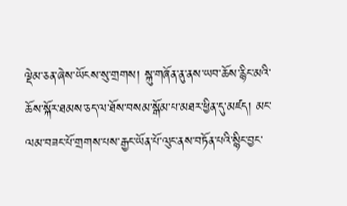ལྡེམ་ཅན་ཞེས་ཡོངས་སུ་གྲགས། སྐུ་གཞོན་ནུ་ནས་ཡབ་ཆོས་རྙིང་མའི་ཆོས་སྐོར་ཐམས་ཅད་ལ་ཐོས་བསམ་སྒོམ་པ་མཐར་ཕྱིན་དུ་མཛད། མང་ལམ་བཟང་པོ་གྲགས་པས་རྒྱང་ཡོན་པོ་ལུང་ནས་བཏོན་པའི་སྙིང་བྱང་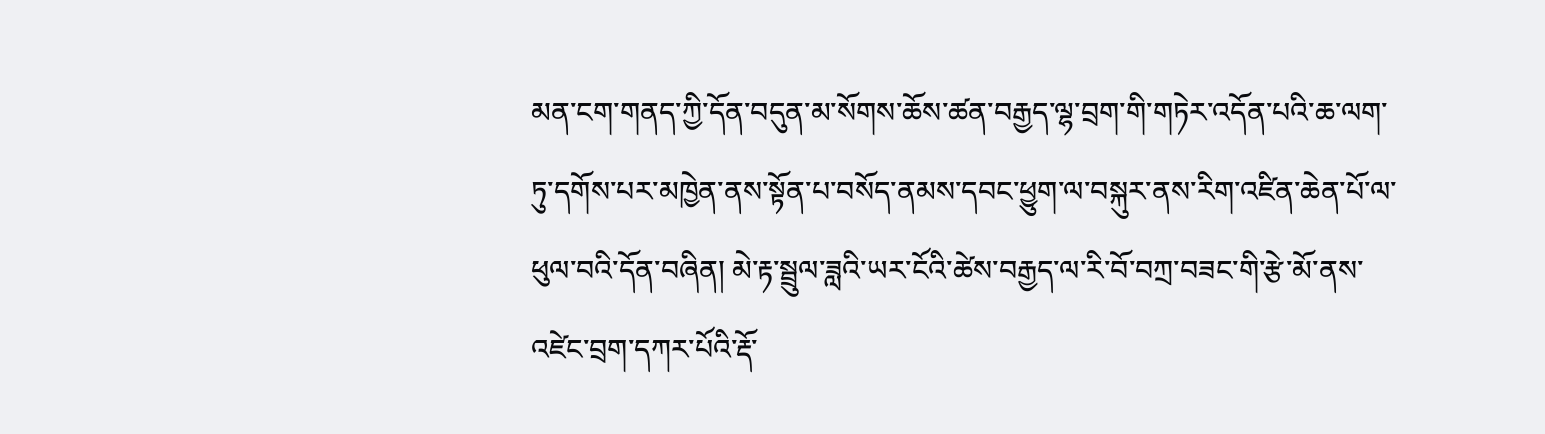མན་ངག་གནད་ཀྱི་དོན་བདུན་མ་སོགས་ཆོས་ཚན་བརྒྱད་ལྷ་བྲག་གི་གཏེར་འདོན་པའི་ཆ་ལག་ཏུ་དགོས་པར་མཁྱེན་ནས་སྟོན་པ་བསོད་ནམས་དབང་ཕྱུག་ལ་བསྐུར་ནས་རིག་འཛིན་ཆེན་པོ་ལ་ཕུལ་བའི་དོན་བཞིན། མེ་རྟ་སྦྲུལ་ཟླའི་ཡར་ངོའི་ཚེས་བརྒྱད་ལ་རི་བོ་བཀྲ་བཟང་གི་རྩེ་མོ་ནས་འཛེང་བྲག་དཀར་པོའི་རྡོ་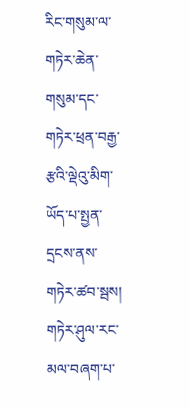རིང་གསུམ་ལ་གཏེར་ཆེན་གསུམ་དང་གཏེར་ཕྲན་བརྒྱ་རྩའི་ལྡེའུ་མིག་ཡོད་པ་སྤྱན་དྲངས་ནས་གཏེར་ཚབ་སྦས། གཏེར་ཤུལ་རང་མལ་བཞག་པ་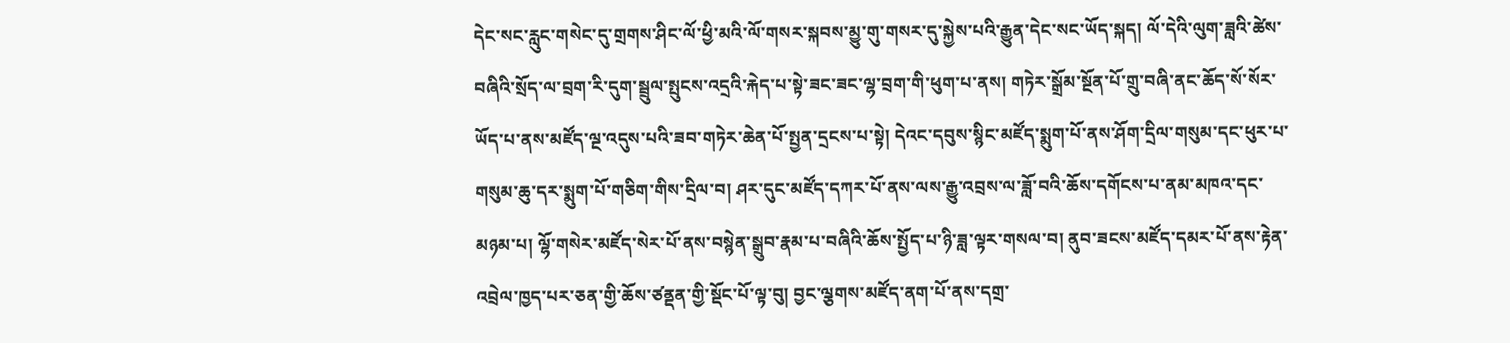དེང་སང་རླུང་གསེང་དུ་གྲགས་ཤིང་ལོ་ཕྱི་མའི་ལོ་གསར་སྐབས་མྱུ་གུ་གསར་དུ་སྐྱེས་པའི་རྒྱུན་དེང་སང་ཡོད་སྐད། ལོ་དེའི་ལུག་ཟླའི་ཚེས་བཞིའི་སྲོད་ལ་བྲག་རི་དུག་སྦྲུལ་སྤུངས་འདྲའི་རྐེད་པ་སྟེ་ཟང་ཟང་ལྷ་བྲག་གི་ཕུག་པ་ནས། གཏེར་སྒྲོམ་སྔོན་པོ་གྲུ་བཞི་ནང་ཆོད་སོ་སོར་ཡོད་པ་ནས་མཛོད་ལྔ་འདུས་པའི་ཟབ་གཏེར་ཆེན་པོ་སྤྱན་དྲངས་པ་སྟེ། དེའང་དབུས་སྙིང་མཛོད་སྨུག་པོ་ནས་ཤོག་དྲིལ་གསུམ་དང་ཕུར་པ་གསུམ་ཆུ་དར་སྨུག་པོ་གཅིག་གིས་དྲིལ་བ། ཤར་དུང་མཛོད་དཀར་པོ་ནས་ལས་རྒྱུ་འབྲས་ལ་ཟློ་བའི་ཆོས་དགོངས་པ་ནམ་མཁའ་དང་མཉམ་པ། ལྷོ་གསེར་མཛོད་སེར་པོ་ནས་བསྙེན་སྒྲུབ་རྣམ་པ་བཞིའི་ཆོས་སྤྱོད་པ་ཉི་ཟླ་ལྟར་གསལ་བ། ནུབ་ཟངས་མཛོད་དམར་པོ་ནས་རྟེན་འབྲེལ་ཁྱད་པར་ཅན་གྱི་ཆོས་ཙནྡན་གྱི་སྡོང་པོ་ལྟ་བུ། བྱང་ལྕགས་མཛོད་ནག་པོ་ནས་དགྲ་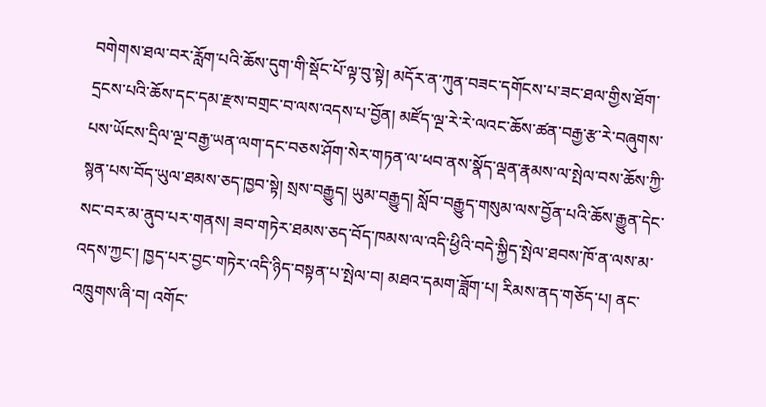བགེགས་ཐལ་བར་རློག་པའི་ཆོས་དུག་གི་སྡོང་པོ་ལྟ་བུ་སྟེ། མདོར་ན་ཀུན་བཟང་དགོངས་པ་ཟང་ཐལ་གྱིས་ཐོག་དྲངས་པའི་ཆོས་དང་དམ་རྫས་བགྲང་བ་ལས་འདས་པ་བྱོན། མཛོད་ལྔ་རེ་རེ་ལའང་ཆོས་ཚན་བརྒྱ་རྩ་རེ་བཞུགས་པས་ཡོངས་དྲིལ་ལྔ་བརྒྱ་ཡན་ལག་དང་བཅས་ཤོག་སེར་གཏན་ལ་ཕབ་ནས་སྣོད་ལྡན་རྣམས་ལ་སྤེལ་བས་ཆོས་ཀྱི་སྙན་པས་བོད་ཡུལ་ཐམས་ཅད་ཁྱབ་སྟེ། སྲས་བརྒྱུད། ཡུམ་བརྒྱུད། སློབ་བརྒྱུད་གསུམ་ལས་བྱོན་པའི་ཆོས་རྒྱུན་དེང་སང་བར་མ་ནུབ་པར་གནས། ཟབ་གཏེར་ཐམས་ཅད་བོད་ཁམས་ལ་འདི་ཕྱིའི་བདེ་སྐྱིད་སྤེལ་ཐབས་ཁོ་ན་ལས་མ་འདས་ཀྱང་། ཁྱད་པར་བྱང་གཏེར་འདི་ཉིད་བསྟན་པ་སྤེལ་བ། མཐའ་དམག་ཟློག་པ། རིམས་ནད་གཅོད་པ། ནང་འཁྲུགས་ཞི་བ། འགོང་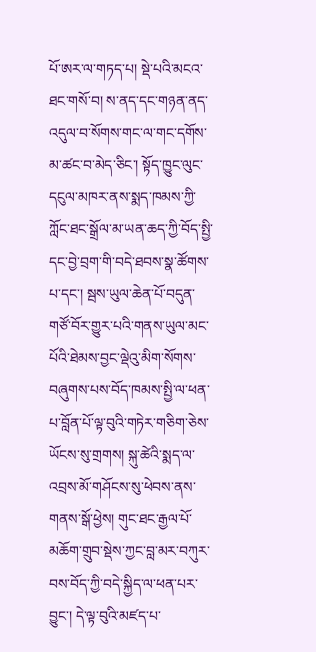པོ་ཨར་ལ་གཏད་པ། སྡེ་པའི་མངའ་ཐང་གསོ་བ། ས་ནད་དང་གཉན་ནད་འདུལ་བ་སོགས་གང་ལ་གང་དགོས་མ་ཚང་བ་མེད་ཅིང་། སྟོད་ཁྱུང་ལུང་དངུལ་མཁར་ནས་སྨད་ཁམས་ཀྱི་ཀློང་ཐང་སྒྲོལ་མ་ཡན་ཆད་ཀྱི་བོད་སྤྱི་དང་བྱེ་བྲག་གི་བདེ་ཐབས་སྣ་ཚོགས་པ་དང་། སྦས་ཡུལ་ཆེན་པོ་བདུན་གཙོ་བོར་གྱུར་པའི་གནས་ཡུལ་མང་པོའི་ཐེམས་བྱང་ལྡེའུ་མིག་སོགས་བཞུགས་པས་བོད་ཁམས་སྤྱི་ལ་ཕན་པ་བློན་པོ་ལྟ་བུའི་གཏེར་གཅིག་ཅེས་ཡོངས་སུ་གྲགས། སྐུ་ཚེའི་སྨད་ལ་འབྲས་མོ་གཤོངས་སུ་ཕེབས་ནས་གནས་སྒོ་ཕྱེས། གུང་ཐང་རྒྱལ་པོ་མཆོག་གྲུབ་སྡེས་ཀྱང་བླ་མར་བཀུར་བས་བོད་ཀྱི་བདེ་སྐྱིད་ལ་ཕན་པར་བྱུང་། དེ་ལྟ་བུའི་མཛད་པ་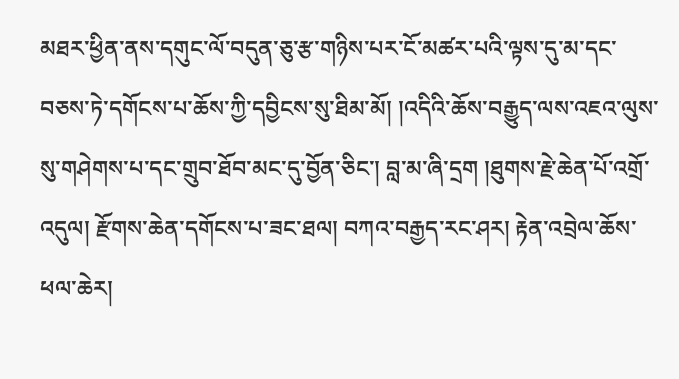མཐར་ཕྱིན་ནས་དགུང་ལོ་བདུན་ཅུ་རྩ་གཉིས་པར་ངོ་མཚར་པའི་ལྟས་དུ་མ་དང་བཅས་ཏེ་དགོངས་པ་ཆོས་ཀྱི་དབྱིངས་སུ་ཐིམ་མོ། །འདིའི་ཆོས་བརྒྱུད་ལས་འཇའ་ལུས་སུ་གཤེགས་པ་དང་གྲུབ་ཐོབ་མང་དུ་བྱོན་ཅིང་། བླ་མ་ཞི་དྲག །ཐུགས་རྗེ་ཆེན་པོ་འགྲོ་འདུལ། རྫོགས་ཆེན་དགོངས་པ་ཟང་ཐལ། བཀའ་བརྒྱད་རང་ཤར། རྟེན་འབྲེལ་ཆོས་ཕལ་ཆེར།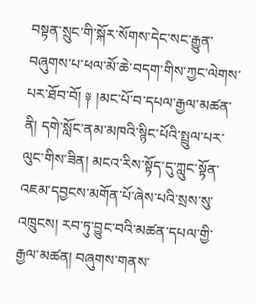བསྟན་སྲུང་གི་སྐོར་སོགས་དེང་སང་རྒྱུན་བཞུགས་པ་ཕལ་མོ་ཆེ་བདག་གིས་ཀྱང་ལེགས་པར་ཐོབ་བོ། ༈ །མང་པོ་བ་དཔལ་རྒྱལ་མཚན་ནི། དགེ་སློང་ནམ་མཁའི་སྙིང་པོའི་སྤྲུལ་པར་ལུང་གིས་ཟིན། མངའ་རིས་སྟོད་དུ་ཀླུང་སྟོན་འཇམ་དབྱངས་མགོན་པོ་ཞེས་པའི་སྲས་སུ་འཁྲུངས། རབ་ཏུ་བྱུང་བའི་མཚན་དཔལ་གྱི་རྒྱལ་མཚན། བཞུགས་གནས་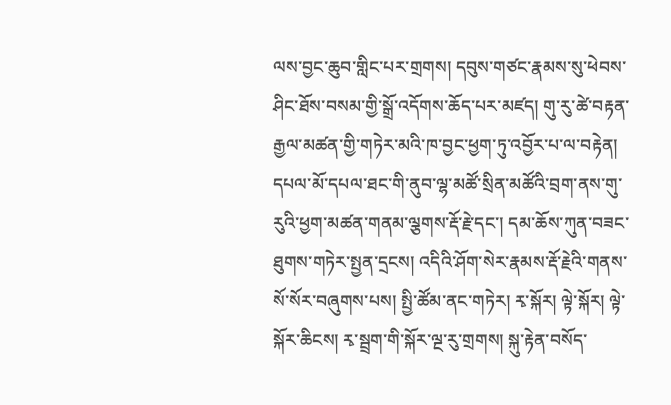ལས་བྱང་ཆུབ་གླིང་པར་གྲགས། དབུས་གཙང་རྣམས་སུ་ཕེབས་ཤིང་ཐོས་བསམ་གྱི་སྒྲོ་འདོགས་ཆོད་པར་མཛད། གུ་རུ་ཚེ་བརྟན་རྒྱལ་མཚན་གྱི་གཏེར་མའི་ཁ་བྱང་ཕྱག་ཏུ་འབྱོར་པ་ལ་བརྟེན། དཔལ་མོ་དཔལ་ཐང་གི་ནུབ་ལྷ་མཚོ་སྲིན་མཚོའི་བྲག་ནས་གུ་རུའི་ཕྱག་མཚན་གནམ་ལྕགས་རྡོ་རྗེ་དང་། དམ་ཆོས་ཀུན་བཟང་ཐུགས་གཏེར་སྤྱན་དྲངས། འདིའི་ཤོག་སེར་རྣམས་རྡོ་རྗེའི་གནས་སོ་སོར་བཞུགས་པས། སྤྱི་ཚོམ་ནང་གཏེར། རྭ་སྐོར། ལྟེ་སྐོར། ལྟེ་སྐོར་ཆིངས། རྭ་སྦྲག་གི་སྐོར་ལྔ་རུ་གྲགས། སྐུ་རྟེན་བསོད་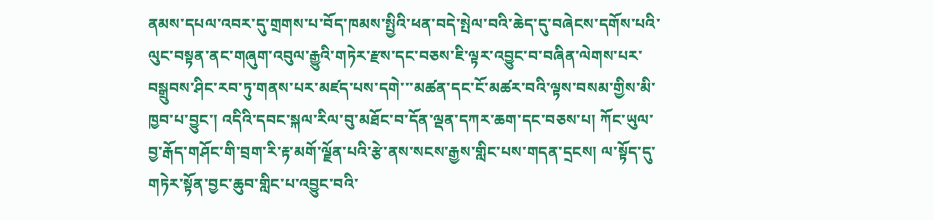ནམས་དཔལ་འབར་དུ་གྲགས་པ་བོད་ཁམས་སྤྱིའི་ཕན་བདེ་སྤེལ་བའི་ཆེད་དུ་བཞེངས་དགོས་པའི་ལུང་བསྟན་ནང་གཞུག་འབུལ་རྒྱུའི་གཏེར་རྫས་དང་བཅས་ཇི་ལྟར་འབྱུང་བ་བཞིན་ལེགས་པར་བསྒྲུབས་ཤིང་རབ་ཏུ་གནས་པར་མཛད་པས་དགེ་་་མཚན་དང་ངོ་མཚར་བའི་ལྟས་བསམ་གྱིས་མི་ཁྱབ་པ་བྱུང་། འདིའི་དབང་སྐལ་རིལ་བུ་མཐོང་བ་དོན་ལྡན་དཀར་ཆག་དང་བཅས་པ། ཀོང་ཡུལ་བྱ་རྒོད་གཤོང་གི་བྲག་རི་རྟ་མགོ་ལྗོན་པའི་རྩེ་ནས་སངས་རྒྱས་གླིང་པས་གདན་དྲངས། ལ་སྟོད་དུ་གཏེར་སྟོན་བྱང་ཆུབ་གླིང་པ་འབྱུང་བའི་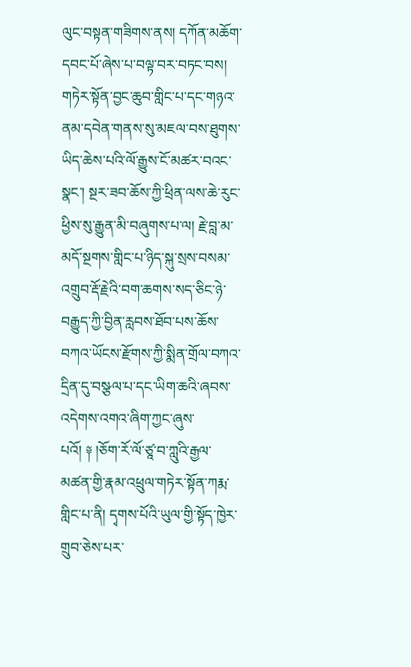ལུང་བསྟན་གཟིགས་ནས། དཀོན་མཆོག་དབང་པོ་ཞེས་པ་བལྟ་བར་བཏང་བས། གཏེར་སྟོན་བྱང་ཆུབ་གླིང་པ་དང་གཉའ་ནམ་དབེན་གནས་སུ་མཇལ་བས་ཐུགས་ཡིད་ཆེས་པའི་ལོ་རྒྱུས་ངོ་མཚར་བའང་སྣང་། སྔར་ཟབ་ཆོས་ཀྱི་ཕྲིན་ལས་ཆེ་རུང་ཕྱིས་སུ་རྒྱུན་མི་བཞུགས་པ་ལ། རྗེ་བླ་མ་མདོ་སྔགས་གླིང་པ་ཉིད་སྐུ་སྲས་བསམ་འགྲུབ་རྡོ་རྗེའི་བག་ཆགས་སད་ཅིང་ཉེ་བརྒྱུད་ཀྱི་བྱིན་རླབས་ཐོབ་པས་ཆོས་བཀའ་ཡོངས་རྫོགས་ཀྱི་སྨིན་གྲོལ་བཀའ་དྲིན་དུ་བསྩལ་པ་དང་ཡིག་ཆའི་ཞབས་འདེགས་འགའ་ཞིག་ཀྱང་ཞུས་པའོ། ༈ །ཅོག་རོ་ལོ་ཙཱ་བ་ཀླུའི་རྒྱལ་མཚན་གྱི་རྣམ་འཕྲུལ་གཏེར་སྟོན་ཀརྨ་གླིང་པ་ནི། དྭགས་པོའི་ཡུལ་གྱི་སྟོད་ཁྱེར་གྲུབ་ཅེས་པར་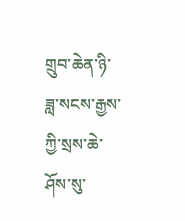གྲུབ་ཆེན་ཉི་ཟླ་སངས་རྒྱས་ཀྱི་སྲས་ཆེ་ཤོས་སུ་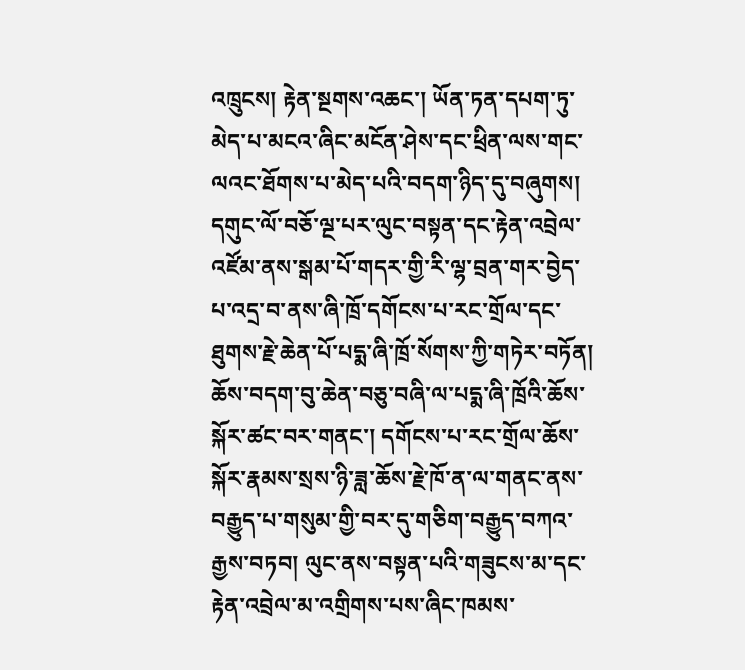འཁྲུངས། རྟེན་སྔགས་འཆང་། ཡོན་ཏན་དཔག་ཏུ་མེད་པ་མངའ་ཞིང་མངོན་ཤེས་དང་ཕྲིན་ལས་གང་ལའང་ཐོགས་པ་མེད་པའི་བདག་ཉིད་དུ་བཞུགས། དགུང་ལོ་བཅོ་ལྔ་པར་ལུང་བསྟན་དང་རྟེན་འབྲེལ་འཛོམ་ནས་སྒམ་པོ་གདར་གྱི་རི་ལྷ་བྲན་གར་བྱེད་པ་འདྲ་བ་ནས་ཞི་ཁྲོ་དགོངས་པ་རང་གྲོལ་དང་ཐུགས་རྗེ་ཆེན་པོ་པདྨ་ཞི་ཁྲོ་སོགས་ཀྱི་གཏེར་བཏོན། ཆོས་བདག་བུ་ཆེན་བཅུ་བཞི་ལ་པདྨ་ཞི་ཁྲོའི་ཆོས་སྐོར་ཚང་བར་གནང་། དགོངས་པ་རང་གྲོལ་ཆོས་སྐོར་རྣམས་སྲས་ཉི་ཟླ་ཆོས་རྗེ་ཁོ་ན་ལ་གནང་ནས་བརྒྱུད་པ་གསུམ་གྱི་བར་དུ་གཅིག་བརྒྱུད་བཀའ་རྒྱས་བཏབ། ལུང་ནས་བསྟན་པའི་གཟུངས་མ་དང་རྟེན་འབྲེལ་མ་འགྲིགས་པས་ཞིང་ཁམས་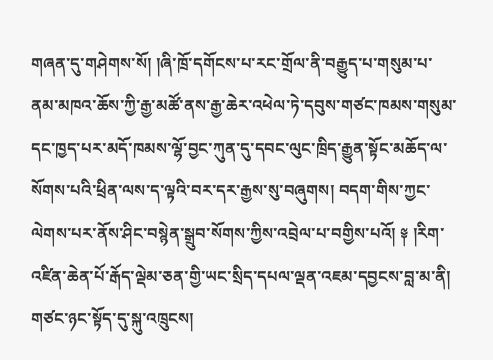གཞན་དུ་གཤེགས་སོ། །ཞི་ཁྲོ་དགོངས་པ་རང་གྲོལ་ནི་བརྒྱུད་པ་གསུམ་པ་ནམ་མཁའ་ཆོས་ཀྱི་རྒྱ་མཚོ་ནས་རྒྱ་ཆེར་འཕེལ་ཏེ་དབུས་གཙང་ཁམས་གསུམ་དང་ཁྱད་པར་མདོ་ཁམས་ལྷོ་བྱང་ཀུན་དུ་དབང་ལུང་ཁྲིད་རྒྱུན་སྟོང་མཆོད་ལ་སོགས་པའི་ཕྲིན་ལས་ད་ལྟའི་བར་དར་རྒྱས་སུ་བཞུགས། བདག་གིས་ཀྱང་ལེགས་པར་ནོས་ཤིང་བསྙེན་སྒྲུབ་སོགས་ཀྱིས་འབྲེལ་པ་བགྱིས་པའོ། ༈ །རིག་འཛིན་ཆེན་པོ་རྒོད་ལྡེམ་ཅན་གྱི་ཡང་སྲིད་དཔལ་ལྡན་འཇམ་དབྱངས་བླ་མ་ནི། གཙང་ཉང་སྟོད་དུ་སྐུ་འཁྲུངས།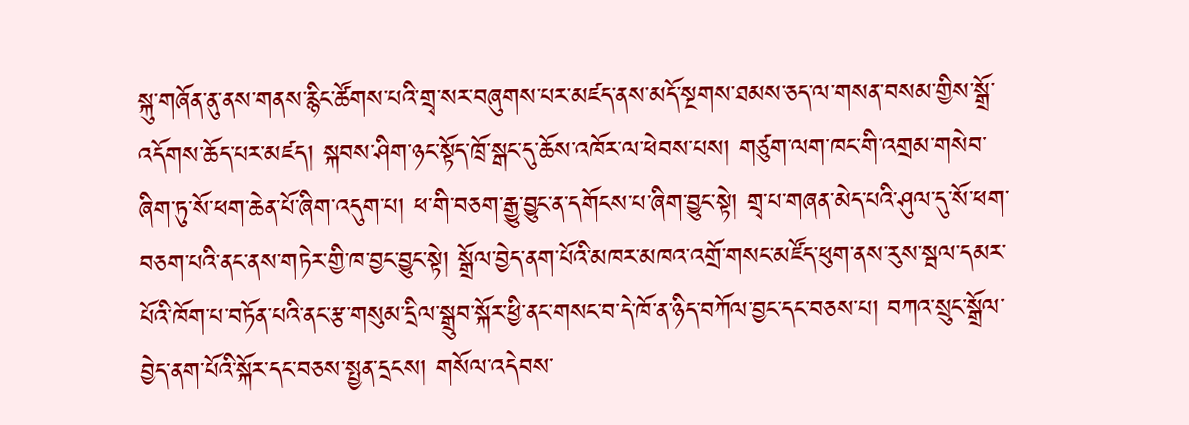སྐུ་གཞོན་ནུ་ནས་གནས་རྙིང་ཚོགས་པའི་གྲྭ་སར་བཞུགས་པར་མཛད་ནས་མདོ་སྔགས་ཐམས་ཅད་ལ་གསན་བསམ་གྱིས་སྒྲོ་འདོགས་ཆོད་པར་མཛད། སྐབས་ཤིག་ཉང་སྟོད་ཁྲོ་སྒང་དུ་ཆོས་འཁོར་ལ་ཕེབས་པས། གཙུག་ལག་ཁང་གི་འགྲམ་གསེབ་ཞིག་ཏུ་སོ་ཕག་ཆེན་པོ་ཞིག་འདུག་པ། ཕ་གི་བཅག་རྒྱུ་བྱུང་ན་དགོངས་པ་ཞིག་བྱུང་སྟེ། གྲྭ་པ་གཞན་མེད་པའི་ཤུལ་དུ་སོ་ཕག་བཅག་པའི་ནང་ནས་གཏེར་གྱི་ཁ་བྱང་བྱུང་སྟེ། སྒྲོལ་བྱེད་ནག་པོའི་མཁར་མཁའ་འགྲོ་གསང་མཛོད་ཕུག་ནས་རུས་སྦལ་དམར་པོའི་ཁོག་པ་བཏོན་པའི་ནང་རྩ་གསུམ་དྲིལ་སྒྲུབ་སྐོར་ཕྱི་ནང་གསང་བ་དེ་ཁོ་ན་ཉིད་བཀོལ་བྱང་དང་བཅས་པ། བཀའ་སྲུང་སྒྲོལ་བྱེད་ནག་པོའི་སྐོར་དང་བཅས་སྤྱན་དྲངས། གསོལ་འདེབས་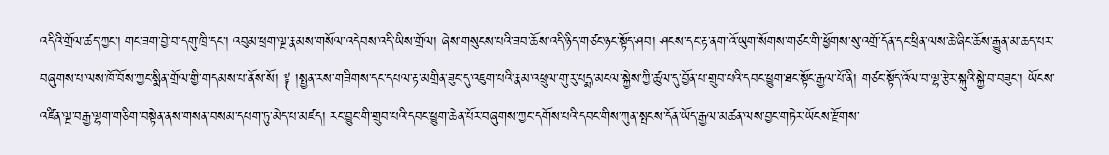འདིའི་གྲོལ་ཚད་ཀྱང་། གང་ཟག་བྱེ་བ་དགུ་ཁྲི་དང་། འབུམ་ཕྲག་ལྔ་རྣམས་གསོལ་འདེབས་འདི་ཡིས་གྲོལ། ཞེས་གསུངས་པའི་ཟབ་ཆོས་འདི་ཉིད་གཙང་ཉང་སྟོད་ཤབ། ཤངས་དང་རྟ་ནག་འོ་ཡུག་སོགས་གཙང་གི་ཕྱོགས་སུ་འགྲོ་དོན་དང་ཕྲིན་ལས་ཆེ་ཞིང་ཆོས་རྒྱུན་མ་ཆད་པར་བཞུགས་པ་ལས་ཁོ་བོས་ཀྱང་སྨིན་གྲོལ་གྱི་གདམས་པ་ནོས་སོ། ༈ །སྤྱན་རས་གཟིགས་དང་དཔལ་རྟ་མགྲིན་ཟུང་དུ་འཇུག་པའི་རྣམ་འཕྲུལ་གུ་རུ་པདྨ་མངལ་སྐྱེས་ཀྱི་ཚུལ་དུ་བྱོན་པ་གྲུབ་པའི་དབང་ཕྱུག་ཐང་སྟོང་རྒྱལ་པོ་ནི། གཙང་སྟོད་འོལ་བ་ལྷ་རྩེར་སྐུའི་སྐྱེ་བ་བཟུང་། ཡོངས་འཛིན་ལྔ་བརྒྱ་ལྷག་གཅིག་བསྟེན་ནས་གསན་བསམ་དཔག་ཏུ་མེད་པ་མཛད། རང་བྱུང་གི་གྲུབ་པའི་དབང་ཕྱུག་ཆེན་པོར་བཞུགས་ཀྱང་དགོས་པའི་དབང་གིས་ཀུན་སྤངས་དོན་ཡོད་རྒྱལ་མཚན་ལས་བྱང་གཏེར་ཡོངས་རྫོགས་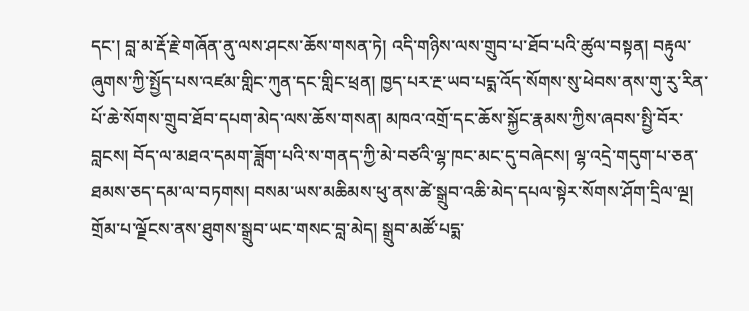དང་། བླ་མ་རྡོ་རྗེ་གཞོན་ནུ་ལས་ཤངས་ཆོས་གསན་ཏེ། འདི་གཉིས་ལས་གྲུབ་པ་ཐོབ་པའི་ཚུལ་བསྟན། བརྟུལ་ཞུགས་ཀྱི་སྤྱོད་པས་འཛམ་གླིང་ཀུན་དང་གླིང་ཕྲན། ཁྱད་པར་རྔ་ཡབ་པདྨ་འོད་སོགས་སུ་ཕེབས་ནས་གུ་རུ་རིན་པོ་ཆེ་སོགས་གྲུབ་ཐོབ་དཔག་མེད་ལས་ཆོས་གསན། མཁའ་འགྲོ་དང་ཆོས་སྐྱོང་རྣམས་ཀྱིས་ཞབས་སྤྱི་བོར་བླངས། བོད་ལ་མཐའ་དམག་ཟློག་པའི་ས་གནད་ཀྱི་མེ་བཙའི་ལྷ་ཁང་མང་དུ་བཞེངས། ལྷ་འདྲེ་གདུག་པ་ཅན་ཐམས་ཅད་དམ་ལ་བཏགས། བསམ་ཡས་མཆིམས་ཕུ་ནས་ཚེ་སྒྲུབ་འཆི་མེད་དཔལ་སྟེར་སོགས་ཤོག་དྲིལ་ལྔ། གྲོམ་པ་ལྗོངས་ནས་ཐུགས་སྒྲུབ་ཡང་གསང་བླ་མེད། སྒྲུབ་མཚོ་པདྨ་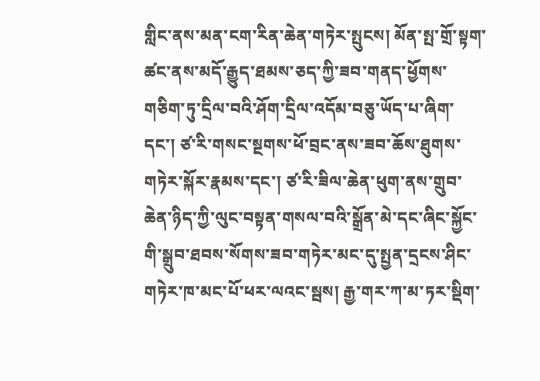གླིང་ནས་མན་ངག་རིན་ཆེན་གཏེར་སྤུངས། མོན་སྤ་གྲོ་སྟག་ཚང་ནས་མདོ་རྒྱུད་ཐམས་ཅད་ཀྱི་ཟབ་གནད་ཕྱོགས་གཅིག་ཏུ་དྲིལ་བའི་ཤོག་དྲིལ་འདོམ་བཅུ་ཡོད་པ་ཞིག་དང་། ཙ་རི་གསང་སྔགས་ཕོ་བྲང་ནས་ཟབ་ཆོས་ཐུགས་གཏེར་སྐོར་རྣམས་དང་། ཙ་རི་ཟིལ་ཆེན་ཕུག་ནས་གྲུབ་ཆེན་ཉིད་ཀྱི་ལུང་བསྟན་གསལ་བའི་སྒྲོན་མེ་དང་ཞིང་སྐྱོང་གི་སྒྲུབ་ཐབས་སོགས་ཟབ་གཏེར་མང་དུ་སྤྱན་དྲངས་ཤིང་གཏེར་ཁ་མང་པོ་ཕར་ལའང་སྦས། རྒྱ་གར་ཀ་མ་ཏར་སྡིག་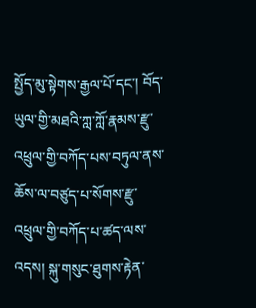སྤྱོད་མུ་སྟེགས་རྒྱལ་པོ་དང་། བོད་ཡུལ་གྱི་མཐའི་ཀླ་ཀློ་རྣམས་རྫུ་འཕྲུལ་གྱི་བཀོད་པས་བཏུལ་ནས་ཆོས་ལ་བཙུད་པ་སོགས་རྫུ་འཕྲུལ་གྱི་བཀོད་པ་ཚད་ལས་འདས། སྐུ་གསུང་ཐུགས་རྟེན་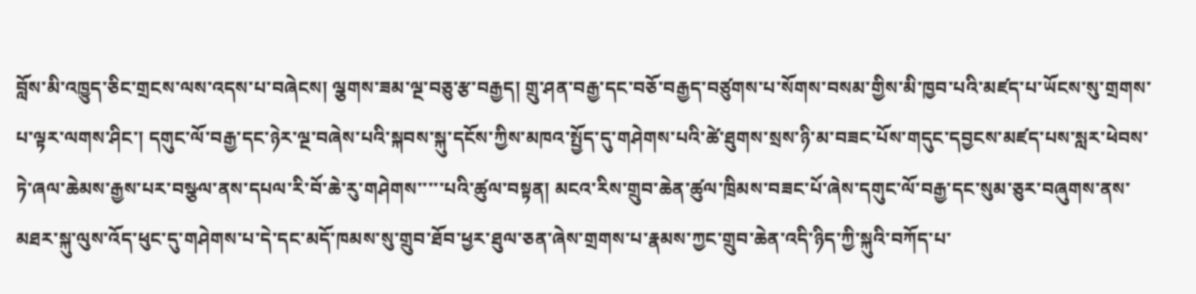བློས་མི་འཁྱུད་ཅིང་གྲངས་ལས་འདས་པ་བཞེངས། ལྕགས་ཟམ་ལྔ་བཅུ་རྩ་བརྒྱད། གྲུ་ཤན་བརྒྱ་དང་བཅོ་བརྒྱད་བཙུགས་པ་སོགས་བསམ་གྱིས་མི་ཁྱབ་པའི་མཛད་པ་ཡོངས་སུ་གྲགས་པ་ལྟར་ལགས་ཤིང་། དགུང་ལོ་བརྒྱ་དང་ཉེར་ལྔ་བཞེས་པའི་སྐབས་སྐུ་དངོས་ཀྱིས་མཁའ་སྤྱོད་དུ་གཤེགས་པའི་ཚེ་ཐུགས་སྲས་ཉི་མ་བཟང་པོས་གདུང་དབྱངས་མཛད་པས་སླར་ཕེབས་ཏེ་ཞལ་ཆེམས་རྒྱས་པར་བསྩལ་ནས་དཔལ་རི་བོ་ཆེ་རུ་གཤེགས་་་་་པའི་ཚུལ་བསྟན། མངའ་རིས་གྲུབ་ཆེན་ཚུལ་ཁྲིམས་བཟང་པོ་ཞེས་དགུང་ལོ་བརྒྱ་དང་སུམ་ཅུར་བཞུགས་ནས་མཐར་སྐུ་ལུས་འོད་ཕུང་དུ་གཤེགས་པ་དེ་དང་མདོ་ཁམས་སུ་གྲུབ་ཐོབ་ཕྱར་ཐུལ་ཅན་ཞེས་གྲགས་པ་རྣམས་ཀྱང་གྲུབ་ཆེན་འདི་ཉིད་ཀྱི་སྐུའི་བཀོད་པ་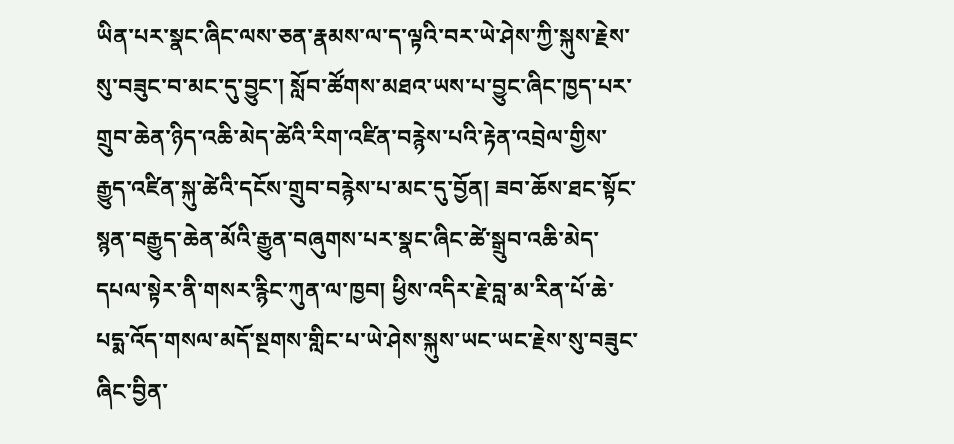ཡིན་པར་སྣང་ཞིང་ལས་ཅན་རྣམས་ལ་ད་ལྟའི་བར་ཡེ་ཤེས་ཀྱི་སྐུས་རྗེས་སུ་བཟུང་བ་མང་དུ་བྱུང་། སློབ་ཚོགས་མཐའ་ཡས་པ་བྱུང་ཞིང་ཁྱད་པར་གྲུབ་ཆེན་ཉིད་འཆི་མེད་ཚེའི་རིག་འཛིན་བརྙེས་པའི་རྟེན་འབྲེལ་གྱིས་རྒྱུད་འཛིན་སྐུ་ཚེའི་དངོས་གྲུབ་བརྙེས་པ་མང་དུ་བྱོན། ཟབ་ཆོས་ཐང་སྟོང་སྙན་བརྒྱུད་ཆེན་མོའི་རྒྱུན་བཞུགས་པར་སྣང་ཞིང་ཚེ་སྒྲུབ་འཆི་མེད་དཔལ་སྟེར་ནི་གསར་རྙིང་ཀུན་ལ་ཁྱབ། ཕྱིས་འདིར་རྗེ་བླ་མ་རིན་པོ་ཆེ་པདྨ་འོད་གསལ་མདོ་སྔགས་གླིང་པ་ཡེ་ཤེས་སྐུས་ཡང་ཡང་རྗེས་སུ་བཟུང་ཞིང་བྱིན་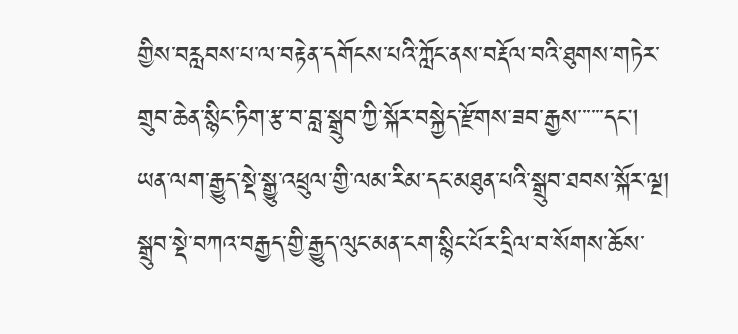གྱིས་བརླབས་པ་ལ་བརྟེན་དགོངས་པའི་ཀློང་ནས་བརྡོལ་བའི་ཐུགས་གཏེར་གྲུབ་ཆེན་སྙིང་ཏིག་རྩ་བ་བླ་སྒྲུབ་ཀྱི་སྐོར་བསྐྱེད་རྫོགས་ཟབ་རྒྱས་་་་་་དང། ཡན་ལག་རྒྱུད་སྡེ་སྒྱུ་འཕྲུལ་གྱི་ལམ་རིམ་དང་མཐུན་པའི་སྒྲུབ་ཐབས་སྐོར་ལྔ། སྒྲུབ་སྡེ་བཀའ་བརྒྱད་གྱི་རྒྱུད་ལུང་མན་ངག་སྙིང་པོར་དྲིལ་བ་སོགས་ཆོས་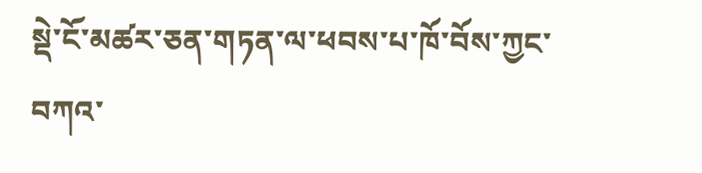སྡེ་ངོ་མཚར་ཅན་གཏན་ལ་ཕབས་པ་ཁོ་བོས་ཀྱང་བཀའ་